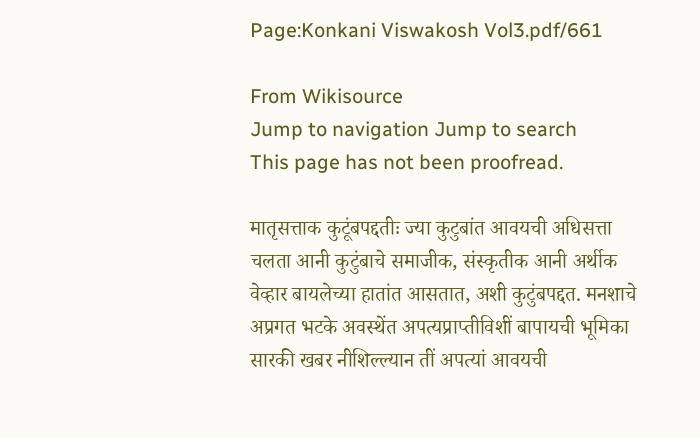Page:Konkani Viswakosh Vol3.pdf/661

From Wikisource
Jump to navigation Jump to search
This page has not been proofread.

मातृसत्ताक कुटूंबपद्दतीः ज्या कुटुबांत आवयची अधिसत्ता चलता आनी कुटुंबाचे समाजीक, संस्कृतीक आनी अर्थीक वेव्हार बायलेच्या हातांत आसतात, अशी कुटुंबपद्दत. मनशाचे अप्रगत भटके अवस्थेंत अपत्यप्राप्तीविशीं बापायची भूमिका सारकी खबर नीशिल्ल्यान तीं अपत्यां आवयची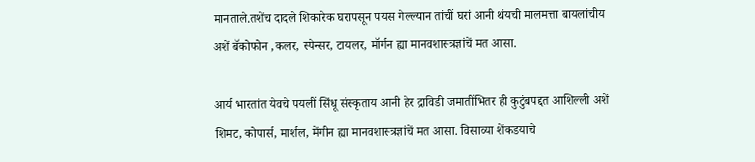मानताले.तशेंच दादले शिकारेक घरापसून पयस गेल्ल्यान तांचीं घरां आनी थंयची मालमत्ता बायलांचीय अशें बॅकोफोन ,कलर, स्पेन्सर, टायलर, मॉर्गन ह्या मानवशास्त्रज्ञांचें मत आसा.

आर्य भारतांत येवचे पयलीं सिंधू संस्कृताय आनी हेर द्राविडी जमातींभितर ही कुटुंबपद्दत आशिल्ली अशें शिमट, कोपार्स, मार्शल, मेंगीन ह्या मानवशास्त्रज्ञांचें मत आसा. विसाव्या शेंकडयाचे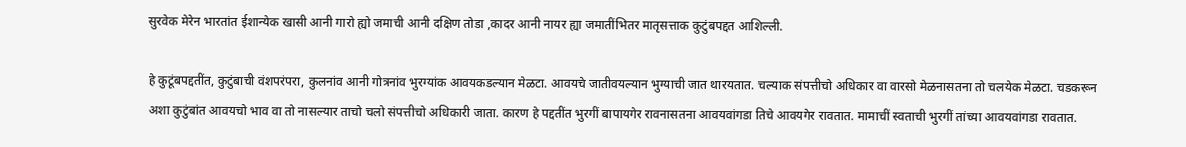सुरवेक मेरेन भारतांत ईशान्येक खासी आनी गारो ह्यो जमाची आनी दक्षिण तोडा ,कादर आनी नायर ह्या जमातींभितर मातृसत्ताक कुटुंबपद्दत आशिल्ली.

हे कुटूंबपद्दतींत, कुटुंबाची वंशपरंपरा, कुलनांव आनी गोत्रनांव भुरग्यांक आवयकडल्यान मेळटा. आवयचे जातीवयल्यान भुग्याची जात थारयतात. चल्याक संपत्तीचो अधिकार वा वारसो मेळनासतना तो चलयेक मेळटा. चडकरून अशा कुटुंबांत आवयचो भाव वा तो नासल्यार ताचो चलो संपत्तीचो अधिकारी जाता. कारण हे पद्दतींत भुरगीं बापायगेर रावनासतना आवयवांगडा तिचे आवयगेर रावतात. मामाचीं स्वताची भुरगीं तांच्या आवयवांगडा रावतात.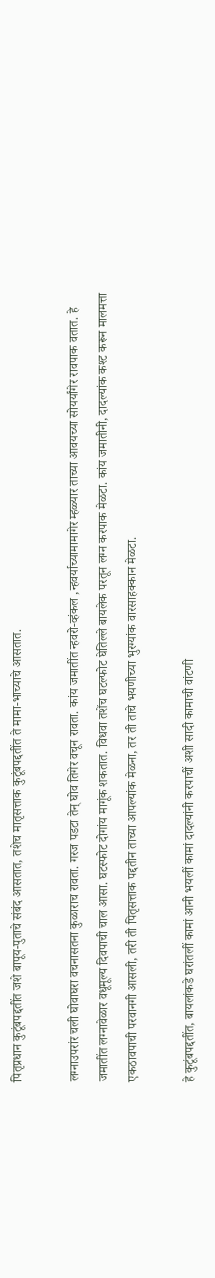पितृप्रधान कुटूंबपद्दतींत जशे बापूय-पुताचे संबंद आसतात, तशेच मातृसत्ताक कुटूंबपद्दतींत ते मामा-भाच्याचे आसतात.

लग्नाउपरांर चली घोवाघरा वचनासतना कुळाराच रावता. गरज पडटा तेन् घोव तिगेर वचून रावता. कांय जमातींत न्हवरो-व्हंकल ,न्हवर्याच्यामामागेर म्हळ्यार ताच्या आवयच्या सोयर्यांगेर रावपाक वतात. हे जमातींत लग्नावेळार वधूमूल्य दिवपाची चाल आसा. घटस्फोट दोगांय मागूंक शकतात. विधवा तशेंच घटल्फोट घेतिल्ले बायलेक परतून लग्न करपाक मेळटा. कांय जमातीनी, दादल्यांक कश्ट करून मालमत्ता एकठावपाची परवानगी आसली, तरी ती पितृसत्ताक पद्दतीन ताच्या आपल्यांक मेळना, तर ती ताचे भयणीच्या भुरग्यांक वारसाहक्कान मेळटा.

हे कुटूंबपद्दतींत, बायलांकडे घरांतलीं कामां आनी भयलीं कामां दादल्यांनी करपाचीं अशी सादी कामाची वांटणी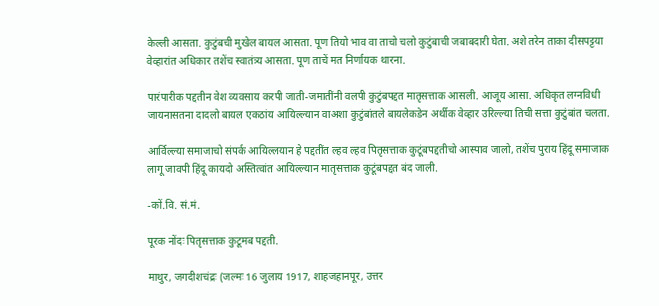केल्ली आसता. कुटुंबची मुखेल बायल आसता. पूण तियो भाव वा ताचो चलो कुटुंबाची जबाबदारी घेता. अशे तरेन ताका दीसपट्टया वेव्हारांत अधिकार तशेंच स्वातंत्र्य आसता. पूण ताचें मत निर्णायक थारना.

पारंपारीक पद्दतीन वेश व्यवसाय करपी जाती-जमातींनी वलपी कुटुंबपद्दत मातृसत्ताक आसली. आजूय आसा. अधिकृत लग्नविधी जायनासतना दादलो बायल एकठांय आयिल्ल्यान वाअशा कुटुंबांतले बायलेकडेन अर्थीक वेव्हार उरिल्ल्या तिची सत्ता कुटुंबांत चलता.

आर्विल्ल्या समाजाचो संपर्क आयिल्लयान हे पद्दतींत ल्हव ल्हव पितृसत्ताक कुटूंबपद्दतीचो आस्पाव जालो, तशेंच पुराय हिंदू समाजाक लागू जावपी हिंदू कायदो अस्तित्वांत आयिल्ल्यान मातृसत्ताक कुटूंबपद्दत बंद जाली.

-कों.वि. सं.मं.

पूरक नोंदः पितृसत्ताक कुटूमब पद्दती.

माथुर, जगदीशचंद्रः (जल्मः 16 जुलाय 1917, शाहजहानपूर, उत्तर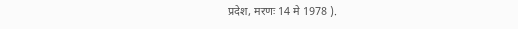प्रदेश, मरणः 14 मे 1978 ).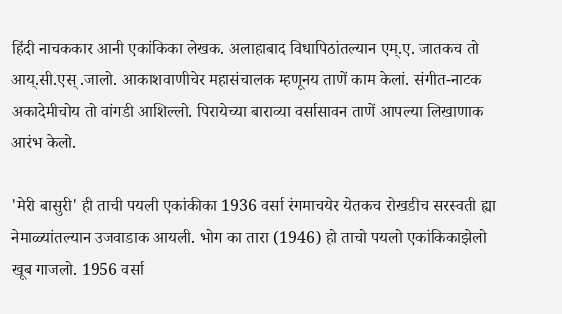हिंदी नाचककार आनी एकांकिका लेखक. अलाहाबाद विधापिठांतल्यान एम्.ए. जातकच तो आय्.सी.एस् .जालो. आकाशवाणीचेर महासंचालक म्हणूनय ताणें काम केलां. संगीत-नाटक अकादेमीचोय तो वांगडी आशिल्लो. पिरायेच्या बाराव्या वर्सासावन ताणें आपल्या लिखाणाक आरंभ केलो.

'मेरी बासुरी' ही ताची पयली एकांकीका 1936 वर्सा रंगमाचयेर येतकच रोखडीच सरस्वती ह्या नेमाळ्यांतल्यान उजवाडाक आयली. भोग का तारा (1946) हो ताचो पयलो एकांकिकाझेलो खूब गाजलो. 1956 वर्सा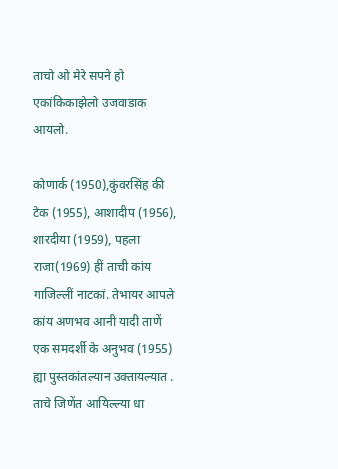ताचो ओ मेरे सपने हो एकांकिकाझेलो उजवाडाक आयलो.

कोणार्क (1950),कुंवरसिंह की टेक (1955), आशादीप (1956), शारदीया (1959), पहला राजा(1969) हीं ताची कांय गाजिल्लीं नाटकां. तेभायर आपले कांय अणभव आनी यादी ताणें एक समदर्शी के अनुभव (1955) ह्या पुस्तकांतल्यान उक्तायल्यात . ताचे जिणेंत आयिल्ल्या धा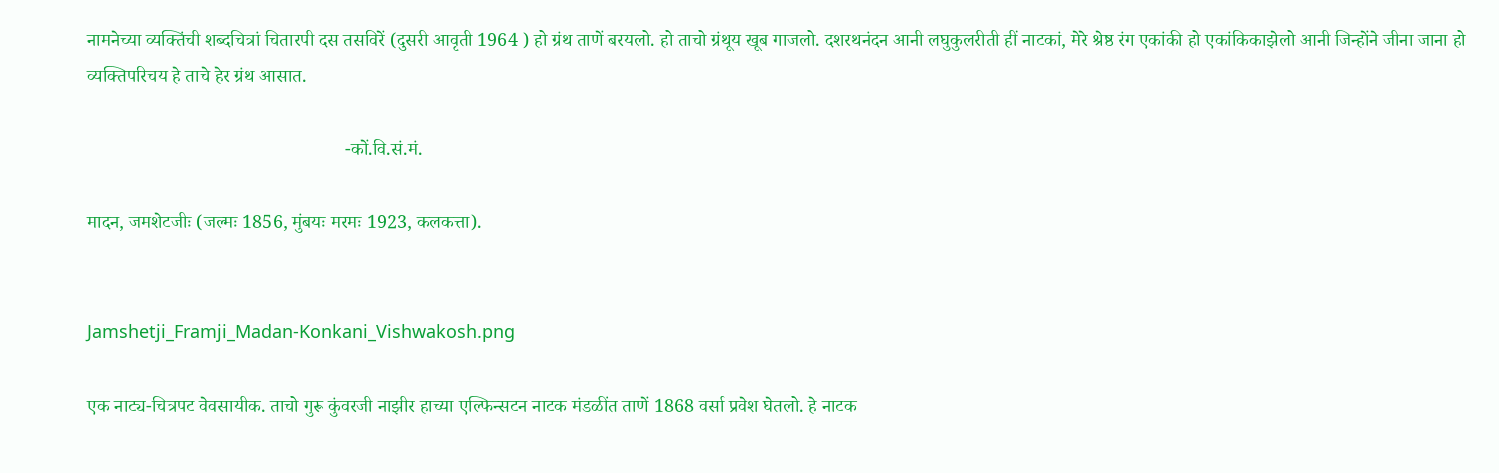नामनेच्या व्यक्तिंची शब्दचित्रां चितारपी दस तसविरें (दुसरी आवृती 1964 ) हो ग्रंथ ताणें बरयलो. हो ताचो ग्रंथूय खूब गाजलो. दशरथनंदन आनी लघुकुलरीती हीं नाटकां, मेरे श्रेष्ठ रंग एकांकी हो एकांकिकाझेलो आनी जिन्होंने जीना जाना हो व्यक्तिपरिचय हे ताचे हेर ग्रंथ आसात.

                                                       -कों.वि.सं.मं.

मादन, जमशेटजीः (जल्मः 1856, मुंबयः मरमः 1923, कलकत्ता).


Jamshetji_Framji_Madan-Konkani_Vishwakosh.png

एक नाट्य-चित्रपट वेवसायीक. ताचो गुरू कुंवरजी नाझीर हाच्या एल्फिन्सटन नाटक मंडळींत ताणें 1868 वर्सा प्रवेश घेतलो. हे नाटक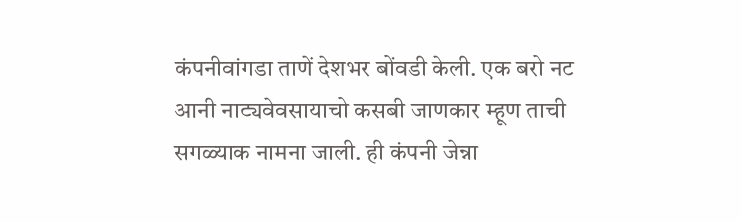कंपनीवांगडा ताणें देशभर बोंवडी केली. एक बरो नट आनी नाट्यवेवसायाचो कसबी जाणकार म्हूण ताची सगळ्याक नामना जाली. ही कंपनी जेन्ना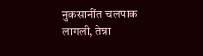नुकसानींत चलपाक लागली, तेन्ना